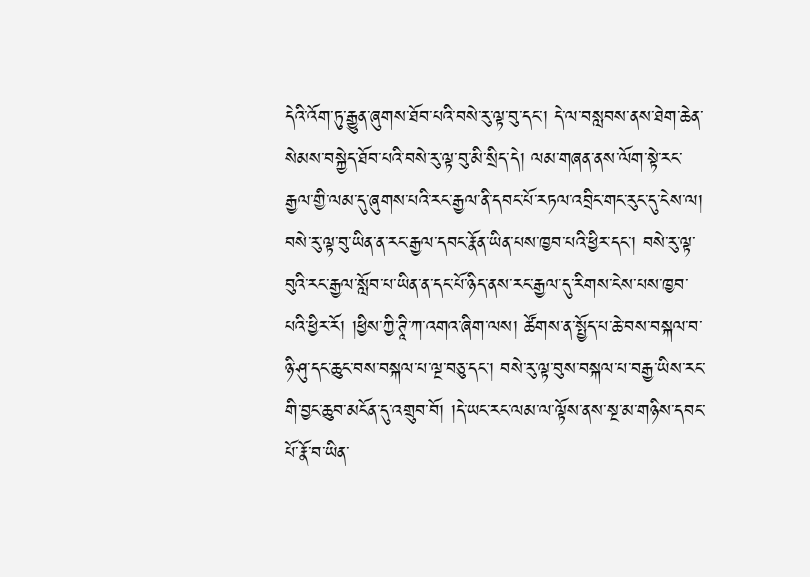དེའི་འོག་ཏུ་རྒྱུན་ཞུགས་ཐོབ་པའི་བསེ་རུ་ལྟ་བུ་དང་། དེ་ལ་བསླབས་ནས་ཐེག་ཆེན་སེམས་བསྐྱེད་ཐོབ་པའི་བསེ་རུ་ལྟ་བུ་མི་སྲིད་དེ། ལམ་གཞན་ནས་ལོག་སྟེ་རང་རྒྱལ་གྱི་ལམ་དུ་ཞུགས་པའི་རང་རྒྱལ་ནི་དབང་པོ་རཏལ་འབྲིང་གང་རུང་དུ་ངེས་ལ། བསེ་རུ་ལྟ་བུ་ཡིན་ན་རང་རྒྱལ་དབང་རྣོན་ཡིན་པས་ཁྱབ་པའི་ཕྱིར་དང་། བསེ་རུ་ལྟ་བུའི་རང་རྒྱལ་སློབ་པ་ཡིན་ན་དང་པོ་ཉིད་ནས་རང་རྒྱལ་དུ་རིགས་ངེས་པས་ཁྱབ་པའི་ཕྱིར་རོ། །ཕྱིས་ཀྱི་ཊཱི་ཀ་འགའ་ཞིག་ལས། ཚོགས་ན་སྤྱོད་པ་ཆེ་བས་བསྐལ་བ་ཉི་ཤུ་དང་ཆུང་བས་བསྐལ་པ་ལྔ་བཅུ་དང་། བསེ་རུ་ལྟ་བུས་བསྐལ་པ་བརྒྱ་ཡིས་རང་གི་བྱང་ཆུབ་མངོན་དུ་འགྲུབ་བོ། །དེ་ཡང་རང་ལམ་ལ་ལྟོས་ནས་སྔ་མ་གཉིས་དབང་པོ་རྣོ་བ་ཡིན་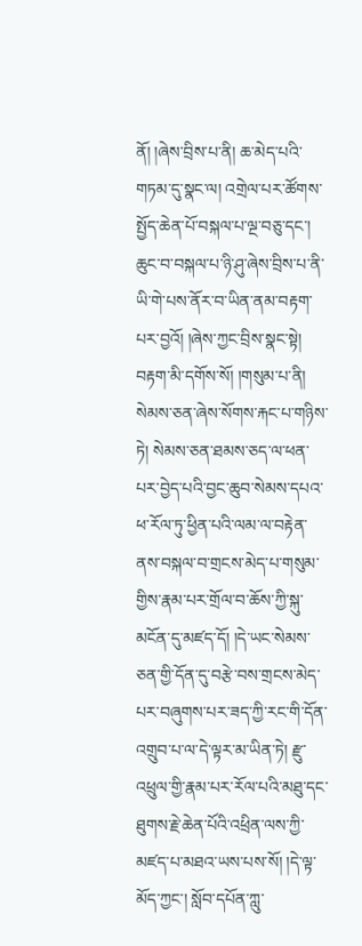ནོ། །ཞེས་བྲིས་པ་ནི། ཆ་མེད་པའི་གཏམ་དུ་སྣང་ལ། འགྲེལ་པར་ཚོགས་སྤྱོད་ཆེན་པོ་བསྐལ་པ་ལྔ་བཅུ་དང་། ཆུང་བ་བསྐལ་པ་ཉི་ཤུ་ཞེས་བྲིས་པ་ནི་ཡི་གེ་པས་ནོར་བ་ཡིན་ནམ་བརྟག་པར་བྱའོ། །ཞེས་ཀྱང་བྲིས་སྣང་སྟེ། བརྟག་མི་དགོས་སོ། །གསུམ་པ་ནི། སེམས་ཅན་ཞེས་སོགས་རྐང་པ་གཉིས་ཏེ། སེམས་ཅན་ཐམས་ཅད་ལ་ཕན་པར་བྱེད་པའི་བྱང་ཆུབ་སེམས་དཔའ་ཕ་རོལ་ཏུ་ཕྱིན་པའི་ལམ་ལ་བརྟེན་ནས་བསྐལ་བ་གྲངས་མེད་པ་གསུམ་གྱིས་རྣམ་པར་གྲོལ་བ་ཆོས་ཀྱི་སྐུ་མངོན་དུ་མཛད་དོ། །དེ་ཡང་སེམས་ཅན་གྱི་དོན་དུ་བརྩེ་བས་གྲངས་མེད་པར་བཞུགས་པར་ཟད་ཀྱི་རང་གི་དོན་འགྲུབ་པ་ལ་དེ་ལྟར་མ་ཡིན་ཏེ། རྫུ་འཕྲུལ་གྱི་རྣམ་པར་རོལ་པའི་མཐུ་དང་ཐུགས་རྗེ་ཆེན་པོའི་འཕྲིན་ལས་ཀྱི་མཛད་པ་མཐའ་ཡས་པས་སོ། །དེ་ལྟ་མོད་ཀྱང་། སློབ་དཔོན་ཀླུ་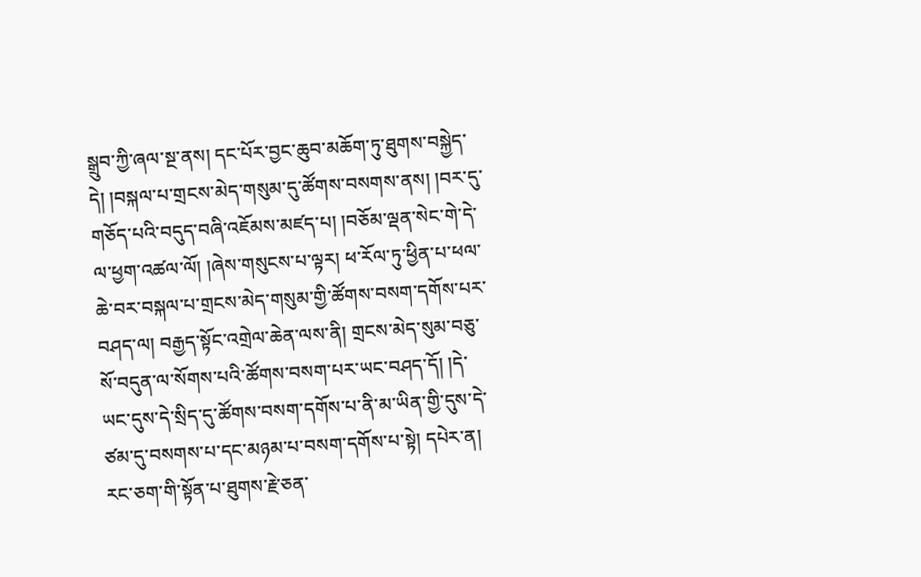སྒྲུབ་ཀྱི་ཞལ་སྔ་ནས། དང་པོར་བྱང་ཆུབ་མཆོག་ཏུ་ཐུགས་བསྐྱེད་དེ། །བསྐལ་པ་གྲངས་མེད་གསུམ་དུ་ཚོགས་བསགས་ནས། །བར་དུ་གཅོད་པའི་བདུད་བཞི་འཇོམས་མཛད་པ། །བཅོམ་ལྡན་སེང་གེ་དེ་ལ་ཕྱག་འཚལ་ལོ། །ཞེས་གསུངས་པ་ལྟར། ཕ་རོལ་ཏུ་ཕྱིན་པ་ཕལ་ཆེ་བར་བསྐལ་པ་གྲངས་མེད་གསུམ་གྱི་ཚོགས་བསག་དགོས་པར་བཤད་ལ། བརྒྱད་སྟོང་འགྲེལ་ཆེན་ལས་ནི། གྲངས་མེད་སུམ་བཅུ་སོ་བདུན་ལ་སོགས་པའི་ཚོགས་བསག་པར་ཡང་བཤད་དོ། །དེ་ཡང་དུས་དེ་སྲིད་དུ་ཚོགས་བསག་དགོས་པ་ནི་མ་ཡིན་གྱི་དུས་དེ་ཙམ་དུ་བསགས་པ་དང་མཉམ་པ་བསག་དགོས་པ་སྟེ། དཔེར་ན། རང་ཅག་གི་སྟོན་པ་ཐུགས་རྗེ་ཅན་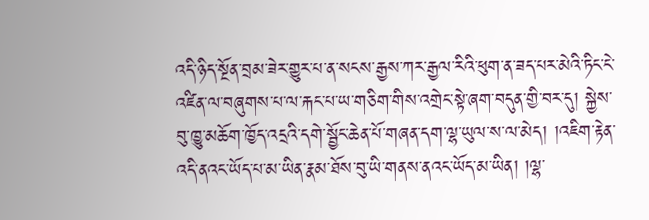འདི་ཉིད་སྔོན་བྲམ་ཟེར་གྱུར་པ་ན་སངས་རྒྱས་ཀར་རྒྱལ་རིའི་ཕུག་ན་ཟད་པར་མེའི་ཏིང་ངེ་འཛིན་ལ་བཞུགས་པ་ལ་རྐང་པ་ཡ་གཅིག་གིས་འགྲེང་སྟེ་ཞག་བདུན་གྱི་བར་དུ། སྐྱེས་བུ་ཁྱུ་མཆོག་ཁྱོད་འདྲའི་དགེ་སྦྱོང་ཆེན་པོ་གཞན་དག་ལྷ་ཡུལ་ས་ལ་མེད། །འཇིག་རྟེན་འདི་ནའང་ཡོད་པ་མ་ཡིན་རྣམ་ཐོས་བུ་ཡི་གནས་ནའང་ཡོད་མ་ཡིན། །ལྷ་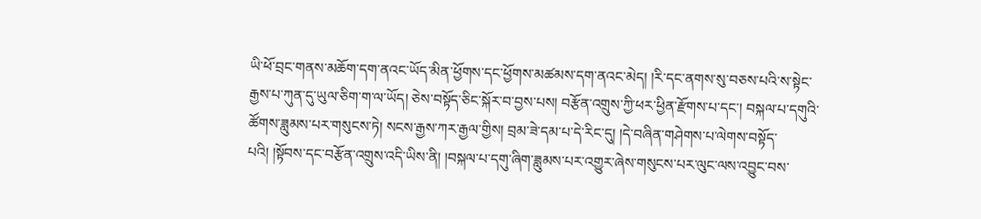ཡི་ཕོ་བྲང་གནས་མཆོག་དག་ནའང་ཡོད་མིན་ཕྱོགས་དང་ཕྱོགས་མཚམས་དག་ནའང་མེད། །རི་དང་ནགས་སུ་བཅས་པའི་ས་སྟེང་རྒྱས་པ་ཀུན་དུ་ཡུལ་ཅིག་ག་ལ་ཡོད། ཅེས་བསྟོད་ཅིང་སྐོར་བ་བྱས་པས། བརྩོན་འགྲུས་ཀྱི་ཕར་ཕྱིན་རྫོགས་པ་དང་། བསྐལ་པ་དགུའི་ཚོགས་ཟླུམས་པར་གསུངས་ཏེ། སངས་རྒྱས་ཀར་རྒྱལ་གྱིས། བྲམ་ཟེ་དམ་པ་དེ་རིང་དུ། །དེ་བཞིན་གཤེགས་པ་ལེགས་བསྟོད་པའི། །སྟོབས་དང་བརྩོན་འགྲུས་འདི་ཡིས་ནི། །བསྐལ་པ་དགུ་ཞིག་ཟླུམས་པར་འགྱུར་ཞེས་གསུངས་པར་ལུང་ལས་འབྱུང་བས་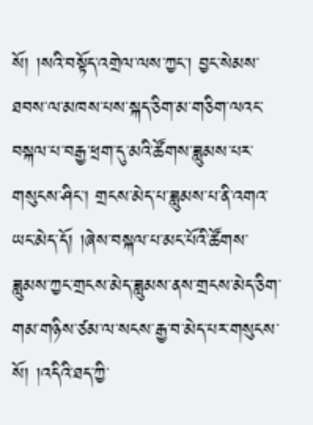སོ། །སའི་བསྟོད་འགྲེལ་ལས་ཀྱང་། བྱང་སེམས་ཐབས་ལ་མཁས་པས་སྐད་ཅིག་མ་གཅིག་ལའང་བསྐལ་པ་བརྒྱ་ཕྲག་དུ་མའི་ཚོགས་ཟླུམས་པར་གསུངས་ཤིང་། གྲངས་མེད་པ་ཟླུམས་པ་ནི་འགའ་ཡང་མེད་དོ། །ཞེས་བསྐལ་པ་མང་པོའི་ཚོགས་ཟླུམས་ཀྱང་གྲངས་མེད་ཟླུམས་ནས་གྲངས་མེད་ཅིག་གམ་གཉིས་ཙམ་ལ་སངས་རྒྱ་བ་མེད་པར་གསུངས་སོ། །འདིའི་ཐད་ཀྱི་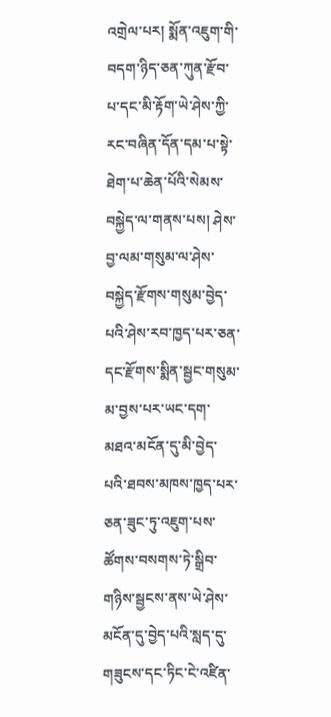འགྲེལ་པར། སྨོན་འཇུག་གི་བདག་ཉིད་ཅན་ཀུན་རྫོབ་པ་དང་མི་རྟོག་ཡེ་ཤེས་ཀྱི་རང་བཞིན་དོན་དམ་པ་སྟེ་ཐེག་པ་ཆེན་པོའི་སེམས་བསྐྱེད་ལ་གནས་པས། ཤེས་བྱ་ལམ་གསུམ་ལ་ཤེས་བསྐྱེད་རྫོགས་གསུམ་བྱེད་པའི་ཤེས་རབ་ཁྱད་པར་ཅན་དང་རྫོགས་སྨིན་སྦྱང་གསུམ་མ་བྱས་པར་ཡང་དག་མཐའ་མངོན་དུ་མི་བྱེད་པའི་ཐབས་མཁས་ཁྱད་པར་ཅན་ཟུང་ཏུ་འཇུག་པས་ཚོགས་བསགས་ཏེ་སྒྲིབ་གཉིས་སྦྱངས་ནས་ཡེ་ཤེས་མངོན་དུ་བྱེད་པའི་སླད་དུ་གཟུངས་དང་ཏིང་ངེ་འཛིན་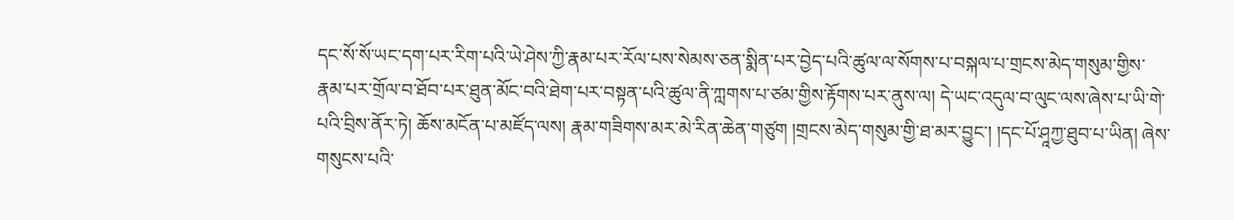དང་སོ་སོ་ཡང་དག་པར་རིག་པའི་ཡེ་ཤེས་ཀྱི་རྣམ་པར་རོལ་པས་སེམས་ཅན་སྨིན་པར་བྱེད་པའི་ཚུལ་ལ་སོགས་པ་བསྐལ་པ་གྲངས་མེད་གསུམ་གྱིས་རྣམ་པར་གྲོལ་བ་ཐོབ་པར་ཐུན་མོང་བའི་ཐེག་པར་བསྟན་པའི་ཚུལ་ནི་ཀླགས་པ་ཙམ་གྱིས་རྟོགས་པར་ནུས་ལ། དེ་ཡང་འདུལ་བ་ལུང་ལས་ཞེས་པ་ཡི་གེ་པའི་བྲིས་ནོར་ཏེ། ཆོས་མངོན་པ་མཛོད་ལས། རྣམ་གཟིགས་མར་མེ་རིན་ཆེན་གཙུག །གྲངས་མེད་གསུམ་གྱི་ཐ་མར་བྱུང་། །དང་པོ་ཤཱཀྱ་ཐུབ་པ་ཡིན། ཞེས་གསུངས་པའི་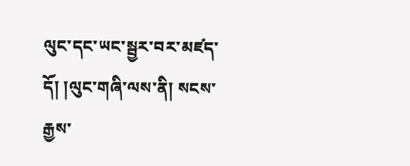ལུང་དང་ཡང་སྦྱར་བར་མཛད་དོ། །ལུང་གཞི་ལས་ནི། སངས་རྒྱས་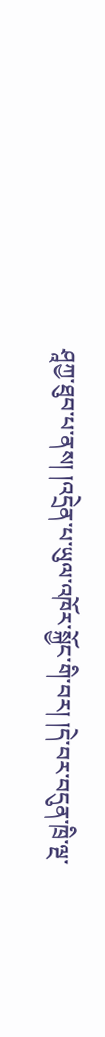ཤཱཀྱ་ཐུབ་པ་ནས། །འདྲེན་པ་ཡུལ་འཁོར་སྐྱོང་གི་བར། །དེ་བར་བདུན་ཁྲི་ལྔ་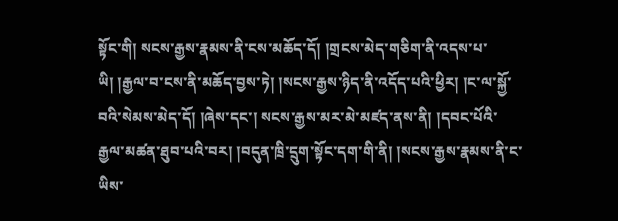སྟོང་གི། སངས་རྒྱས་རྣམས་ནི་ངས་མཆོད་དོ། །གྲངས་མེད་གཅིག་ནི་འདས་པ་ཡི། །རྒྱལ་བ་ངས་ནི་མཆོད་བྱས་ཏེ། །སངས་རྒྱས་ཉིད་ནི་འདོད་པའི་ཕྱིར། །ང་ལ་སྐྱོ་བའི་སེམས་མེད་དོ། །ཞེས་དང་། སངས་རྒྱས་མར་མེ་མཛད་ནས་ནི། །དབང་པོའི་རྒྱལ་མཚན་ཐུབ་པའི་བར། །བདུན་ཁྲི་དྲུག་སྟོང་དག་གི་ནི། །སངས་རྒྱས་རྣམས་ནི་ང་ཡིས་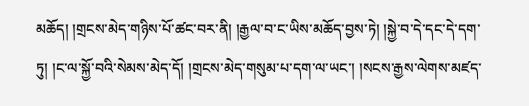མཆོད། །གྲངས་མེད་གཉིས་པོ་ཚང་བར་ནི། །རྒྱལ་བ་ང་ཡིས་མཆོད་བྱས་ཏེ། །སྐྱེ་བ་དེ་དང་དེ་དག་ཏུ། །ང་ལ་སྐྱོ་བའི་སེམས་མེད་དོ། །གྲངས་མེད་གསུམ་པ་དག་ལ་ཡང་། །སངས་རྒྱས་ལེགས་མཛད་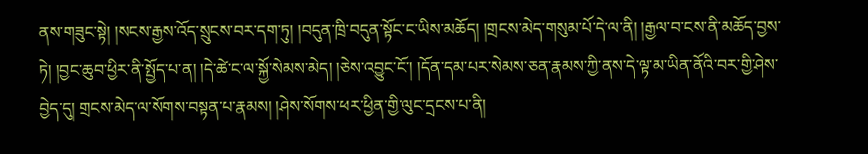ནས་གཟུང་སྟེ། །སངས་རྒྱས་འོད་སྲུངས་བར་དག་ཏུ། །བདུན་ཁྲི་བདུན་སྟོང་ང་ཡིས་མཆོད། །གྲངས་མེད་གསུམ་པོ་དེ་ལ་ནི། །རྒྱལ་བ་ངས་ནི་མཆོད་བྱས་ཏེ། །བྱང་ཆུབ་ཕྱིར་ནི་སྤྱོད་པ་ན། །དེ་ཚེ་ང་ལ་སྐྱོ་སེམས་མེད། །ཅེས་འབྱུང་ངོ་། །དོན་དམ་པར་སེམས་ཅན་རྣམས་ཀྱི་ནས་དེ་ལྟ་མ་ཡིན་ནོའི་བར་གྱི་ཤེས་བྱེད་དུ། གྲངས་མེད་ལ་སོགས་བསྟན་པ་རྣམས། །ཤེས་སོགས་ཕར་ཕྱིན་གྱི་ལུང་དྲངས་པ་ནི།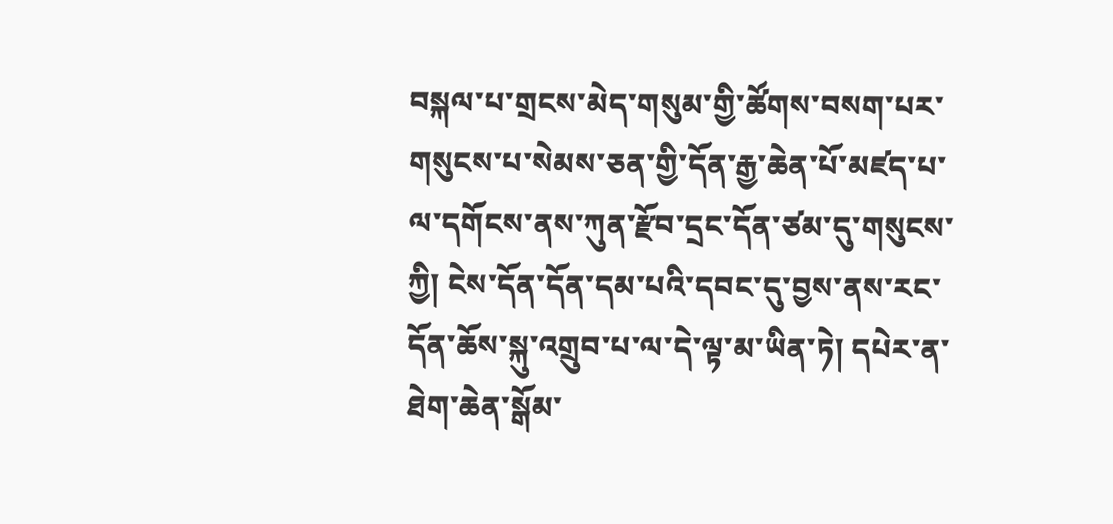བསྐལ་པ་གྲངས་མེད་གསུམ་གྱི་ཚོགས་བསག་པར་གསུངས་པ་སེམས་ཅན་གྱི་དོན་རྒྱ་ཆེན་པོ་མཛད་པ་ལ་དགོངས་ནས་ཀུན་རྫོབ་དྲང་དོན་ཙམ་དུ་གསུངས་ཀྱི། ངེས་དོན་དོན་དམ་པའི་དབང་དུ་བྱས་ནས་རང་དོན་ཆོས་སྐུ་འགྲུབ་པ་ལ་དེ་ལྟ་མ་ཡིན་ཏེ། དཔེར་ན་ཐེག་ཆེན་སྒོམ་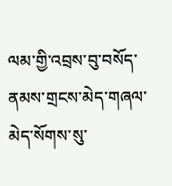ལམ་གྱི་འབྲས་བུ་བསོད་ནམས་གྲངས་མེད་གཞལ་མེད་སོགས་སུ་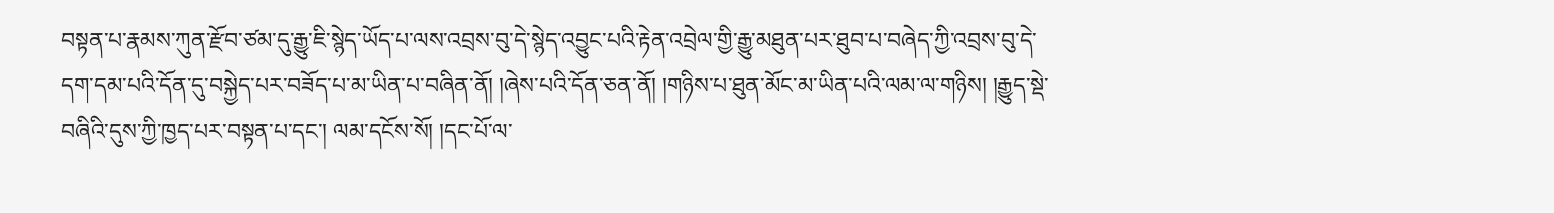བསྟན་པ་རྣམས་ཀུན་རྫོབ་ཙམ་དུ་རྒྱུ་ཇི་སྙེད་ཡོད་པ་ལས་འབྲས་བུ་དེ་སྙེད་འབྱུང་པའི་རྟེན་འབྲེལ་གྱི་རྒྱུ་མཐུན་པར་ཐུབ་པ་བཞེད་ཀྱི་འབྲས་བུ་དེ་དག་དམ་པའི་དོན་དུ་བསྐྱེད་པར་བཟོད་པ་མ་ཡིན་པ་བཞིན་ནོ། །ཞེས་པའི་དོན་ཅན་ནོ། །གཉིས་པ་ཐུན་མོང་མ་ཡིན་པའི་ལམ་ལ་གཉིས། །རྒྱུད་སྡེ་བཞིའི་དུས་ཀྱི་ཁྱད་པར་བསྟན་པ་དང་། ལམ་དངོས་སོ། །དང་པོ་ལ་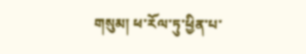གསུམ། ཕ་རོལ་ཏུ་ཕྱིན་པ་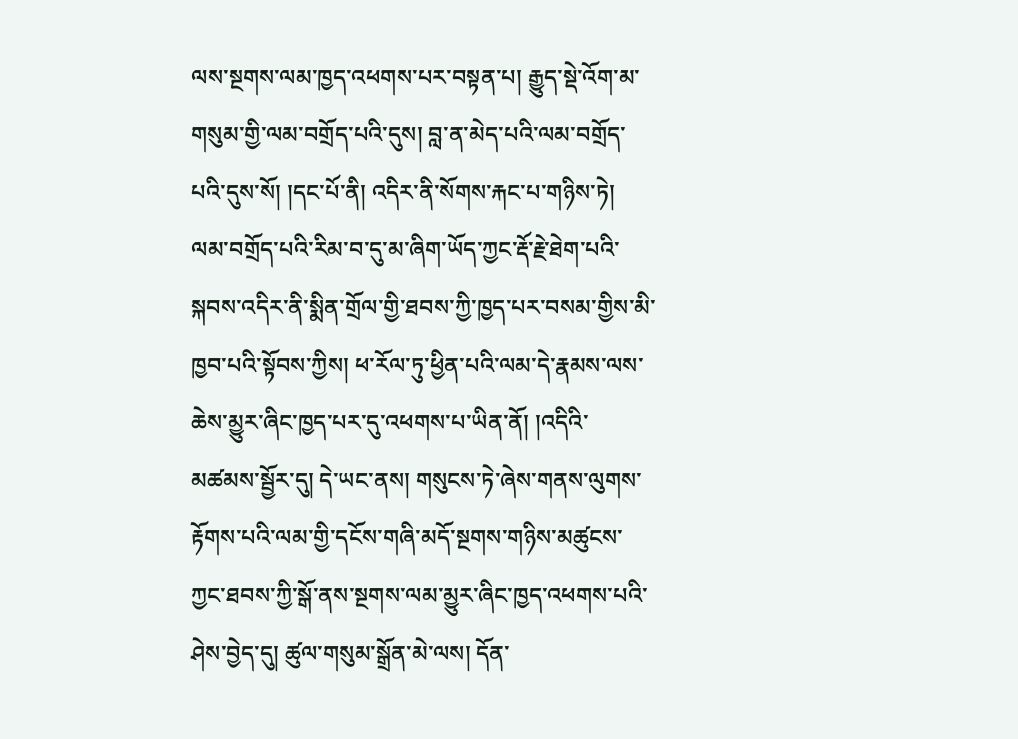ལས་སྔགས་ལམ་ཁྱད་འཕགས་པར་བསྟན་པ། རྒྱུད་སྡེ་འོག་མ་གསུམ་གྱི་ལམ་བགྲོད་པའི་དུས། བླ་ན་མེད་པའི་ལམ་བགྲོད་པའི་དུས་སོ། །དང་པོ་ནི། འདིར་ནི་སོགས་རྐང་པ་གཉིས་ཏེ། ལམ་བགྲོད་པའི་རིམ་བ་དུ་མ་ཞིག་ཡོད་ཀྱང་རྡོ་རྗེ་ཐེག་པའི་སྐབས་འདིར་ནི་སྨིན་གྲོལ་གྱི་ཐབས་ཀྱི་ཁྱད་པར་བསམ་གྱིས་མི་ཁྱབ་པའི་སྟོབས་ཀྱིས། ཕ་རོལ་ཏུ་ཕྱིན་པའི་ལམ་དེ་རྣམས་ལས་ཆེས་མྱུར་ཞིང་ཁྱད་པར་དུ་འཕགས་པ་ཡིན་ནོ། །འདིའི་མཚམས་སྦྱོར་དུ། དེ་ཡང་ནས། གསུངས་ཏེ་ཞེས་གནས་ལུགས་རྟོགས་པའི་ལམ་གྱི་དངོས་གཞི་མདོ་སྔགས་གཉིས་མཚུངས་ཀྱང་ཐབས་ཀྱི་སྒོ་ནས་སྔགས་ལམ་མྱུར་ཞིང་ཁྱད་འཕགས་པའི་ཤེས་བྱེད་དུ། ཚུལ་གསུམ་སྒྲོན་མེ་ལས། དོན་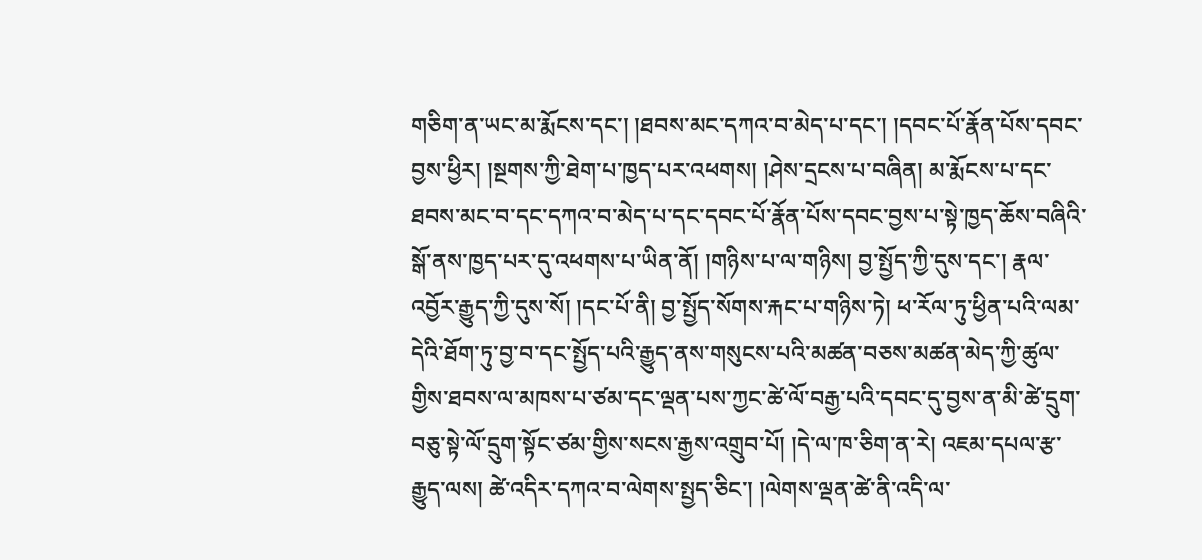གཅིག་ན་ཡང་མ་རྨོངས་དང་། །ཐབས་མང་དཀའ་བ་མེད་པ་དང་། །དབང་པོ་རྣོན་པོས་དབང་བྱས་ཕྱིར། །སྔགས་ཀྱི་ཐེག་པ་ཁྱད་པར་འཕགས། །ཤེས་དྲངས་པ་བཞིན། མ་རྨོངས་པ་དང་ཐབས་མང་བ་དང་དཀའ་བ་མེད་པ་དང་དབང་པོ་རྣོན་པོས་དབང་བྱས་པ་སྟེ་ཁྱད་ཆོས་བཞིའི་སྒོ་ནས་ཁྱད་པར་དུ་འཕགས་པ་ཡིན་ནོ། །གཉིས་པ་ལ་གཉིས། བྱ་སྤྱོད་ཀྱི་དུས་དང་། རྣལ་འབྱོར་རྒྱུད་ཀྱི་དུས་སོ། །དང་པོ་ནི། བྱ་སྤྱོད་སོགས་རྐང་པ་གཉིས་ཏེ། ཕ་རོལ་ཏུ་ཕྱིན་པའི་ལམ་དེའི་ཐོག་ཏུ་བྱ་བ་དང་སྤྱོད་པའི་རྒྱུད་ནས་གསུངས་པའི་མཚན་བཅས་མཚན་མེད་ཀྱི་ཚུལ་གྱིས་ཐབས་ལ་མཁས་པ་ཙམ་དང་ལྡན་པས་ཀྱང་ཚེ་ལོ་བརྒྱ་པའི་དབང་དུ་བྱས་ན་མི་ཚེ་དྲུག་བཅུ་སྟེ་ལོ་དྲུག་སྟོང་ཙམ་གྱིས་སངས་རྒྱས་འགྲུབ་པོ། །དེ་ལ་ཁ་ཅིག་ན་རེ། འཇམ་དཔལ་རྩ་རྒྱུད་ལས། ཚེ་འདིར་དཀའ་བ་ལེགས་སྤྱད་ཅིང་། །ལེགས་ལྡན་ཚེ་ནི་འདི་ལ་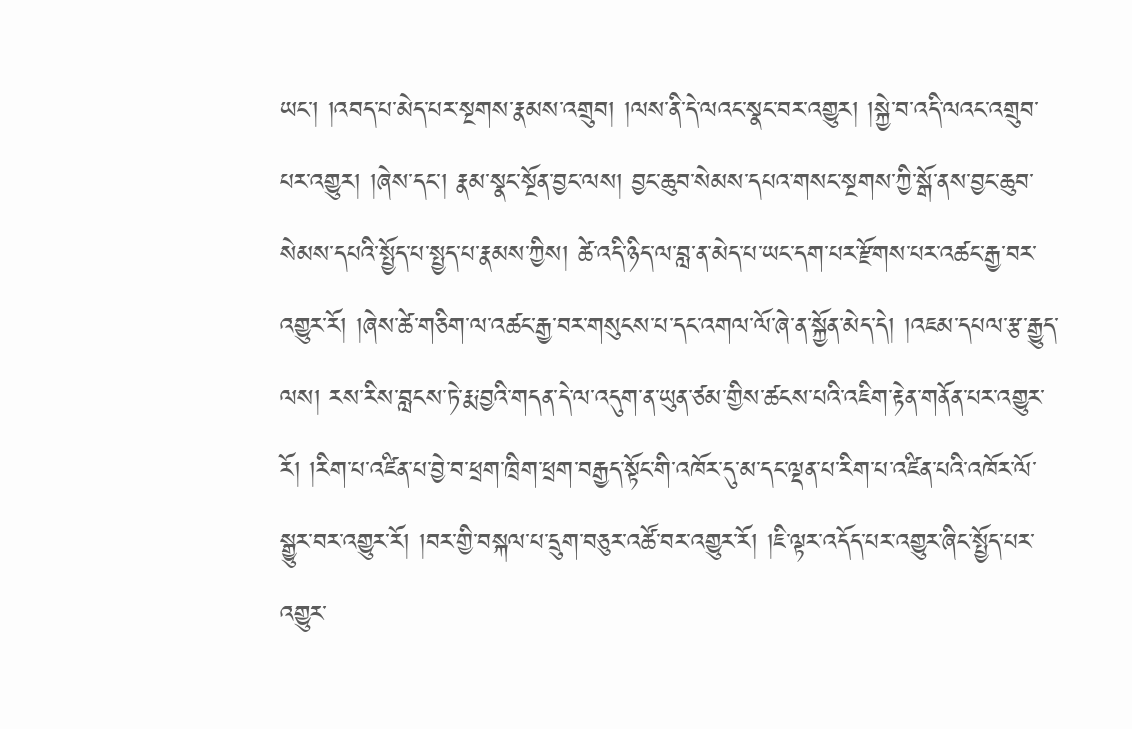ཡང་། །འབད་པ་མེད་པར་སྔགས་རྣམས་འགྲུབ། །ལས་ནི་དེ་ལའང་སྣང་བར་འགྱུར། །སྐྱེ་བ་འདི་ལའང་འགྲུབ་པར་འགྱུར། །ཞེས་དང་། རྣམ་སྣང་སྔོན་བྱང་ལས། བྱང་ཆུབ་སེམས་དཔའ་གསང་སྔགས་ཀྱི་སྒོ་ནས་བྱང་ཆུབ་སེམས་དཔའི་སྤྱོད་པ་སྤྱད་པ་རྣམས་ཀྱིས། ཚེ་འདི་ཉིད་ལ་བླ་ན་མེད་པ་ཡང་དག་པར་རྫོགས་པར་འཚང་རྒྱ་བར་འགྱུར་རོ། །ཞེས་ཚེ་གཅིག་ལ་འཚང་རྒྱ་བར་གསུངས་པ་དང་འགལ་ལོ་ཞེ་ན་སྐྱོན་མེད་དེ། །འཇམ་དཔལ་རྩ་རྒྱུད་ལས། རས་རིས་བླངས་ཏེ་རྨ་བྱའི་གདན་དེ་ལ་འདུག་ན་ཡུན་ཙམ་གྱིས་ཚངས་པའི་འཇིག་རྟེན་གནོན་པར་འགྱུར་རོ། །རིག་པ་འཛིན་པ་བྱེ་བ་ཕྲག་ཁྲིག་ཕྲག་བརྒྱད་སྟོང་གི་འཁོར་དུ་མ་དང་ལྡན་པ་རིག་པ་འཛིན་པའི་འཁོར་ལོ་སྒྱུར་བར་འགྱུར་རོ། །བར་གྱི་བསྐལ་པ་དྲུག་བཅུར་འཚོ་བར་འགྱུར་རོ། །ཇི་ལྟར་འདོད་པར་འགྱུར་ཞིང་སྤྱོད་པར་འགྱུར་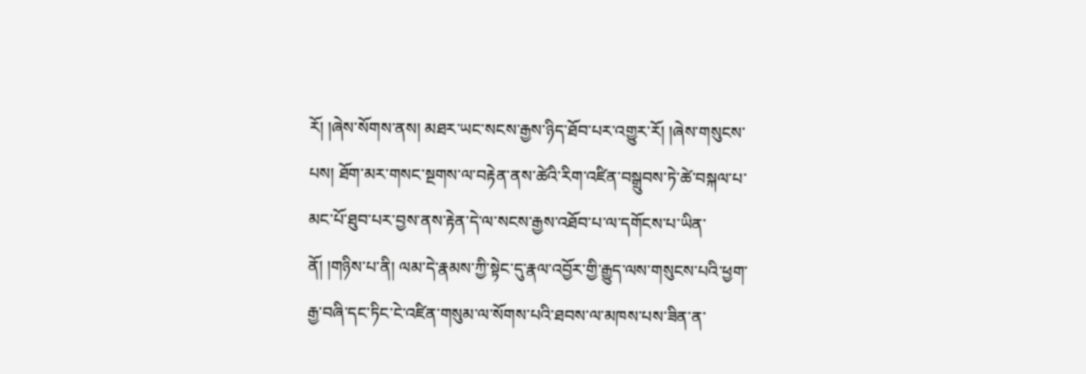རོ། །ཞེས་སོགས་ནས། མཐར་ཡང་སངས་རྒྱས་ཉིད་ཐོབ་པར་འགྱུར་རོ། །ཞེས་གསུངས་པས། ཐོག་མར་གསང་སྔགས་ལ་བརྟེན་ནས་ཚེའི་རིག་འཛིན་བསྒྲུབས་ཏེ་ཚེ་བསྐལ་པ་མང་པོ་ཐུབ་པར་བྱས་ནས་རྟེན་དེ་ལ་སངས་རྒྱས་འཐོབ་པ་ལ་དགོངས་པ་ཡིན་ནོ། །གཉིས་པ་ནི། ལམ་དེ་རྣམས་ཀྱི་སྟེང་དུ་རྣལ་འབྱོར་གྱི་རྒྱུད་ལས་གསུངས་པའི་ཕྱག་རྒྱ་བཞི་དང་ཏིང་ངེ་འཛིན་གསུམ་ལ་སོགས་པའི་ཐབས་ལ་མཁས་པས་ཟིན་ན་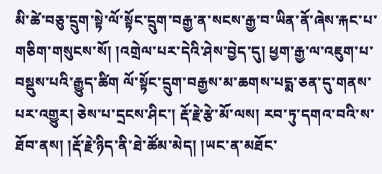མི་ཚེ་བཅུ་དྲུག་སྟེ་ལོ་སྟོང་དྲུག་བརྒྱ་ན་སངས་རྒྱ་བ་ཡིན་ནོ་ཞེས་རྐང་པ་གཅིག་གསུངས་སོ། །འགྲེལ་པར་དེའི་ཤེས་བྱེད་དུ། ཕྱག་རྒྱ་ལ་འཇུག་པ་བསྡུས་པའི་རྒྱུད་ཚིག ལོ་སྟོང་དྲུག་བརྒྱས་མ་ཆགས་པདྨ་ཅན་དུ་གནས་པར་འགྱུར། ཅེས་པ་དྲངས་ཤིང་། རྡོ་རྗེ་རྩེ་མོ་ལས། རབ་ཏུ་དགའ་བའི་ས་ཐོབ་ནས། །རྡོ་རྗེ་ཉིད་ནི་ཐེ་ཚོམ་མེད། །ཡང་ན་མཐོང་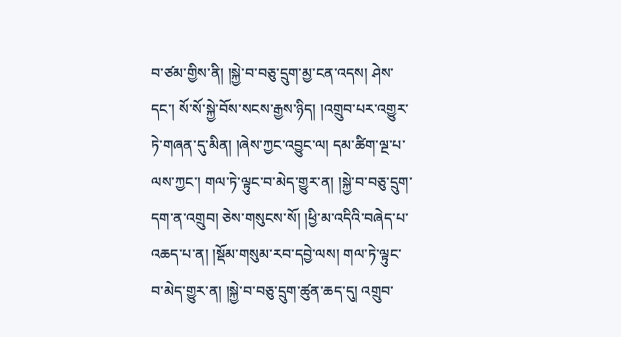བ་ཙམ་གྱིས་ནི། །སྐྱེ་བ་བཅུ་དྲུག་མྱ་ངན་འདས། ཤེས་དང་། སོ་སོ་སྐྱེ་བོས་སངས་རྒྱས་ཉིད། །འགྲུབ་པར་འགྱུར་ཏེ་གཞན་དུ་མིན། །ཞེས་ཀྱང་འབྱུང་ལ། དམ་ཚིག་ལྔ་པ་ལས་ཀྱང་། གལ་ཏེ་ལྟུང་བ་མེད་གྱུར་ན། །སྐྱེ་བ་བཅུ་དྲུག་དག་ན་འགྲུབ། ཅེས་གསུངས་སོ། །ཕྱི་མ་འདིའི་བཞེད་པ་འཆད་པ་ན། །སྡོམ་གསུམ་རབ་དབྱེ་ལས། གལ་ཏེ་ལྟུང་བ་མེད་གྱུར་ན། །སྐྱེ་བ་བཅུ་དྲུག་ཚུན་ཆད་དུ། འགྲུབ་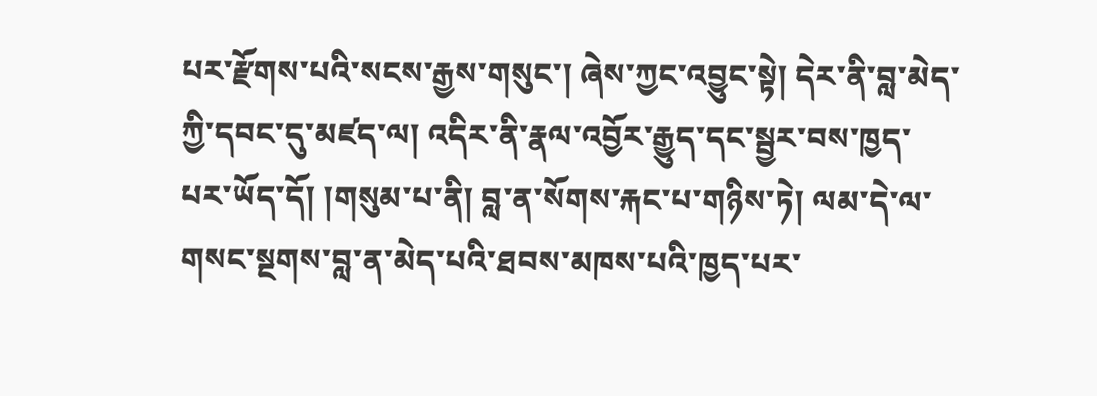པར་རྫོགས་པའི་སངས་རྒྱས་གསུང་། ཞེས་ཀྱང་འབྱུང་སྟེ། དེར་ནི་བླ་མེད་ཀྱི་དབང་དུ་མཛད་ལ། འདིར་ནི་རྣལ་འབྱོར་རྒྱུད་དང་སྦྱར་བས་ཁྱད་པར་ཡོད་དོ། །གསུམ་པ་ནི། བླ་ན་སོགས་རྐང་པ་གཉིས་ཏེ། ལམ་དེ་ལ་གསང་སྔགས་བླ་ན་མེད་པའི་ཐབས་མཁས་པའི་ཁྱད་པར་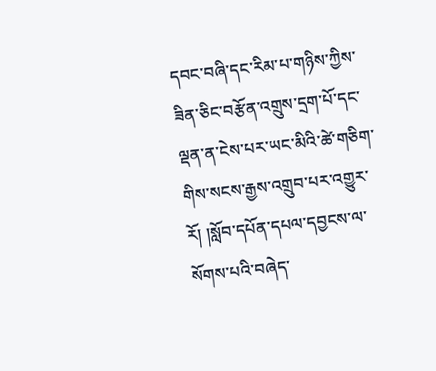དབང་བཞི་དང་རིམ་པ་གཉིས་ཀྱིས་ཟིན་ཅིང་བརྩོན་འགྲུས་དྲག་པོ་དང་ལྡན་ན་ངེས་པར་ཡང་མིའི་ཚེ་གཅིག་གིས་སངས་རྒྱས་འགྲུབ་པར་འགྱུར་རོ། །སློབ་དཔོན་དཔལ་དབྱངས་ལ་སོགས་པའི་བཞེད་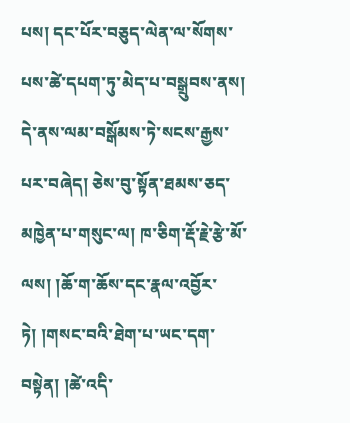པས། དང་པོར་བཅུད་ལེན་ལ་སོགས་པས་ཚེ་དཔག་ཏུ་མེད་པ་བསྒྲུབས་ནས། དེ་ནས་ལམ་བསྒོམས་ཏེ་སངས་རྒྱས་པར་བཞེད། ཅེས་བུ་སྟོན་ཐམས་ཅད་མཁྱེན་པ་གསུང་ལ། ཁ་ཅིག་རྡོ་རྗེ་རྩེ་མོ་ལས། །ཆོ་ག་ཆོས་དང་རྣལ་འབྱོར་ཏེ། །གསང་བའི་ཐེག་པ་ཡང་དག་བསྟེན། །ཚེ་འདི་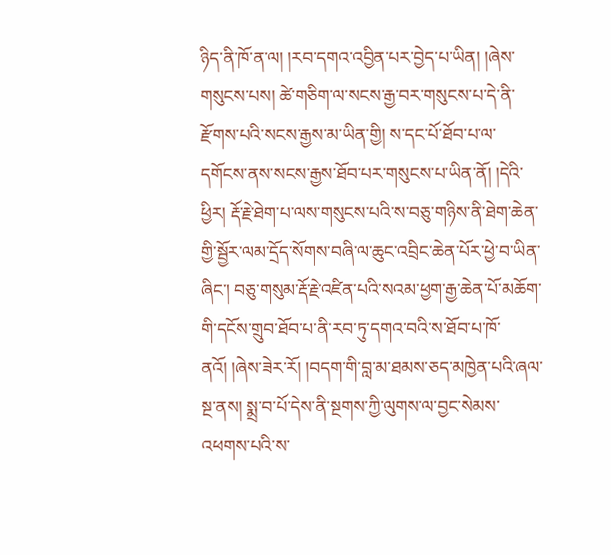ཉིད་ནི་ཁོ་ན་ལ། །རབ་དགའ་འབྱིན་པར་བྱེད་པ་ཡིན། །ཞེས་གསུངས་པས། ཚེ་གཅིག་ལ་སངས་རྒྱ་བར་གསུངས་པ་དེ་ནི་རྫོགས་པའི་སངས་རྒྱས་མ་ཡིན་གྱི། ས་དང་པོ་ཐོབ་པ་ལ་དགོངས་ནས་སངས་རྒྱས་ཐོབ་པར་གསུངས་པ་ཡིན་ནོ། །དེའི་ཕྱིར། རྡོ་རྗེ་ཐེག་པ་ལས་གསུངས་པའི་ས་བཅུ་གཉིས་ནི་ཐེག་ཆེན་གྱི་སྦྱོར་ལམ་དྲོད་སོགས་བཞི་ལ་ཆུང་འབྲིང་ཆེན་པོར་ཕྱེ་བ་ཡིན་ཞིང་། བཅུ་གསུམ་རྡོ་རྗེ་འཛིན་པའི་སའམ་ཕྱག་རྒྱ་ཆེན་པོ་མཆོག་གི་དངོས་གྲུབ་ཐོབ་པ་ནི་རབ་ཏུ་དགའ་བའི་ས་ཐོབ་པ་ཁོ་ནའོ། །ཞེས་ཟེར་རོ། །བདག་གི་བླ་མ་ཐམས་ཅད་མཁྱེན་པའི་ཞལ་སྔ་ནས། སྨྲ་བ་པོ་དེས་ནི་སྔགས་ཀྱི་ལུགས་ལ་བྱང་སེམས་འཕགས་པའི་ས་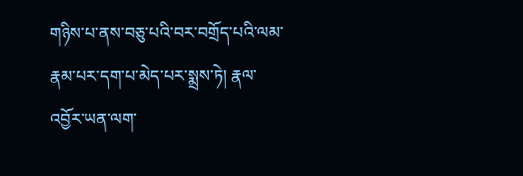གཉིས་པ་ནས་བཅུ་པའི་བར་བགྲོད་པའི་ལམ་རྣམ་པར་དག་པ་མེད་པར་སྨྲས་ཏེ། རྣལ་འབྱོར་ཡན་ལག་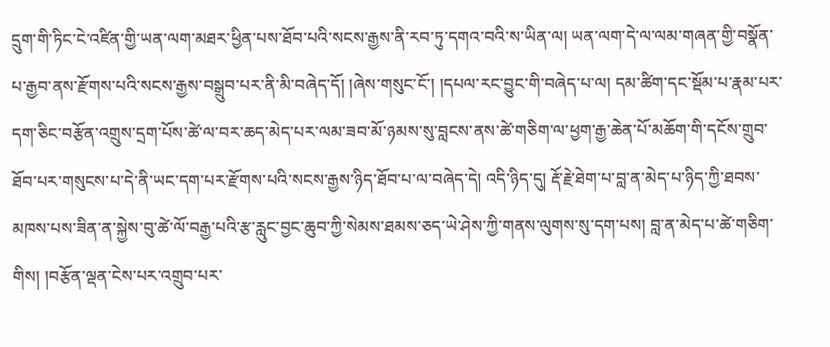དྲུག་གི་ཏིང་ངེ་འཛིན་གྱི་ཡན་ལག་མཐར་ཕྱིན་པས་ཐོབ་པའི་སངས་རྒྱས་ནི་རབ་ཏུ་དགའ་བའི་ས་ཡིན་ལ། ཡན་ལག་དེ་ལ་ལམ་གཞན་གྱི་བསྣོན་པ་རྒྱབ་ནས་རྫོགས་པའི་སངས་རྒྱས་བསྒྲུབ་པར་ནི་མི་བཞེད་དོ། །ཞེས་གསུང་ངོ་། །དཔལ་རང་བྱུང་གི་བཞེད་པ་ལ། དམ་ཚིག་དང་སྡོམ་པ་རྣམ་པར་དག་ཅིང་བརྩོན་འགྲུས་དྲག་པོས་ཚེ་ལ་བར་ཆད་མེད་པར་ལམ་ཟབ་མོ་ཉམས་སུ་བླངས་ནས་ཚེ་གཅིག་ལ་ཕྱག་རྒྱ་ཆེན་པོ་མཆོག་གི་དངོས་གྲུབ་ཐོབ་པར་གསུངས་པ་དེ་ནི་ཡང་དག་པར་རྫོགས་པའི་སངས་རྒྱས་ཉིད་ཐོབ་པ་ལ་བཞེད་དེ། འདི་ཉིད་དུ། རྡོ་རྗེ་ཐེག་པ་བླ་ན་མེད་པ་ཉིད་ཀྱི་ཐབས་མཁས་པས་ཟིན་ན་སྐྱེས་བུ་ཚེ་ལོ་བརྒྱ་པའི་རྩ་རླུང་བྱང་ཆུབ་ཀྱི་སེམས་ཐམས་ཅད་ཡེ་ཤེས་ཀྱི་གནས་ལུགས་སུ་དག་པས། བླ་ན་མེད་པ་ཚེ་གཅིག་གིས། །བརྩོན་ལྡན་ངེས་པར་འགྲུབ་པར་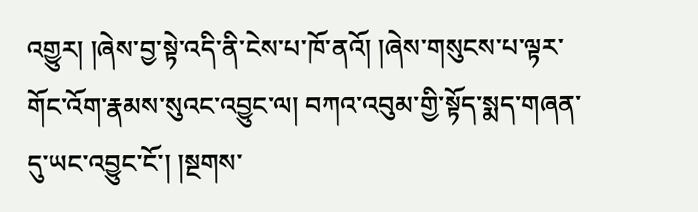འགྱུར། །ཞེས་བྱ་སྟེ་འདི་ནི་ངེས་པ་ཁོ་ནའོ། །ཞེས་གསུངས་པ་ལྟར་གོང་འོག་རྣམས་སུའང་འབྱུང་ལ། བཀའ་འབུམ་གྱི་སྟོད་སྨད་གཞན་དུ་ཡང་འབྱུང་ངོ་། །སྔགས་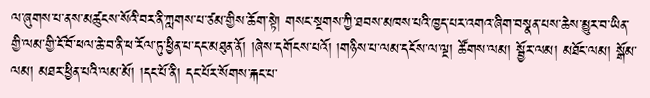ལ་ཞུགས་པ་ནས་མཚུངས་སོའི་བར་ནི་ཀླགས་པ་ཙམ་གྱིས་ཆོག་སྟེ། གསང་སྔགས་ཀྱི་ཐབས་མཁས་པའི་ཁྱད་པར་འགའ་ཞིག་བསྣན་པས་ཆེས་མྱུར་བ་ཡིན་གྱི་ལམ་གྱི་ངོ་བོ་ཕལ་ཆེ་བ་ནི་ཕ་རོལ་ཏུ་ཕྱིན་པ་དང་མཐུན་ནོ། །ཞེས་དགོངས་པའོ། །གཉིས་པ་ལམ་དངོས་ལ་ལྔ། ཚོགས་ལམ། སྦྱོར་ལམ། མཐོང་ལམ། སྒོམ་ལམ། མཐར་ཕྱིན་པའི་ལམ་མོ། །དང་པོ་ནི། དང་པོར་སོགས་རྐང་པ་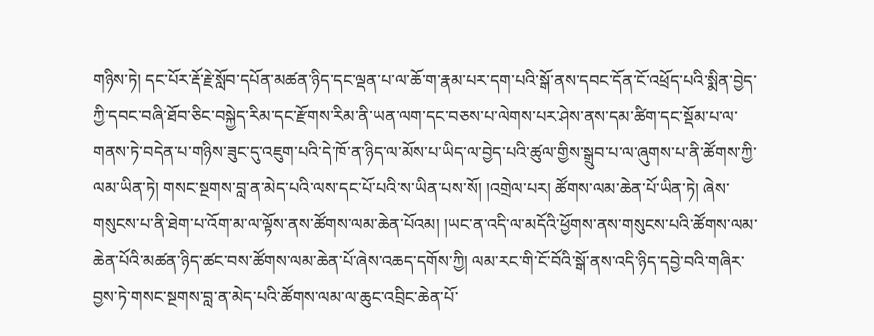གཉིས་ཏེ། དང་པོར་རྡོ་རྗེ་སློབ་དཔོན་མཚན་ཉིད་དང་ལྡན་པ་ལ་ཆོ་ག་རྣམ་པར་དག་པའི་སྒོ་ནས་དབང་དོན་ངོ་འཕྲོད་པའི་སྨིན་བྱེད་ཀྱི་དབང་བཞི་ཐོབ་ཅིང་བསྐྱེད་རིམ་དང་རྫོགས་རིམ་ནི་ཡན་ལག་དང་བཅས་པ་ལེགས་པར་ཤེས་ནས་དམ་ཚིག་དང་སྡོམ་པ་ལ་གནས་ཏེ་བདེན་པ་གཉིས་ཟུང་དུ་འཇུག་པའི་དེ་ཁོ་ན་ཉིད་ལ་མོས་པ་ཡིད་ལ་བྱེད་པའི་ཚུལ་གྱིས་སྒྲུབ་པ་ལ་ཞུགས་པ་ནི་ཚོགས་ཀྱི་ལམ་ཡིན་ཏེ། གསང་སྔགས་བླ་ན་མེད་པའི་ལས་དང་པོ་པའི་ས་ཡིན་པས་སོ། །འགྲེལ་པར། ཚོགས་ལམ་ཆེན་པོ་ཡིན་ཏེ། ཞེས་གསུངས་པ་ནི་ཐེག་པ་འོག་མ་ལ་ལྟོས་ནས་ཚོགས་ལམ་ཆེན་པོའམ། །ཡང་ན་འདི་ལ་མདོའི་ཕྱོགས་ནས་གསུངས་པའི་ཚོགས་ལམ་ཆེན་པོའི་མཚན་ཉིད་ཚང་བས་ཚོགས་ལམ་ཆེན་པོ་ཞེས་འཆད་དགོས་ཀྱི། ལམ་རང་གི་ངོ་བོའི་སྒོ་ནས་འདི་ཉིད་དབྱེ་བའི་གཞིར་བྱས་ཏེ་གསང་སྔགས་བླ་ན་མེད་པའི་ཚོགས་ལམ་ལ་ཆུང་འབྲིང་ཆེན་པོ་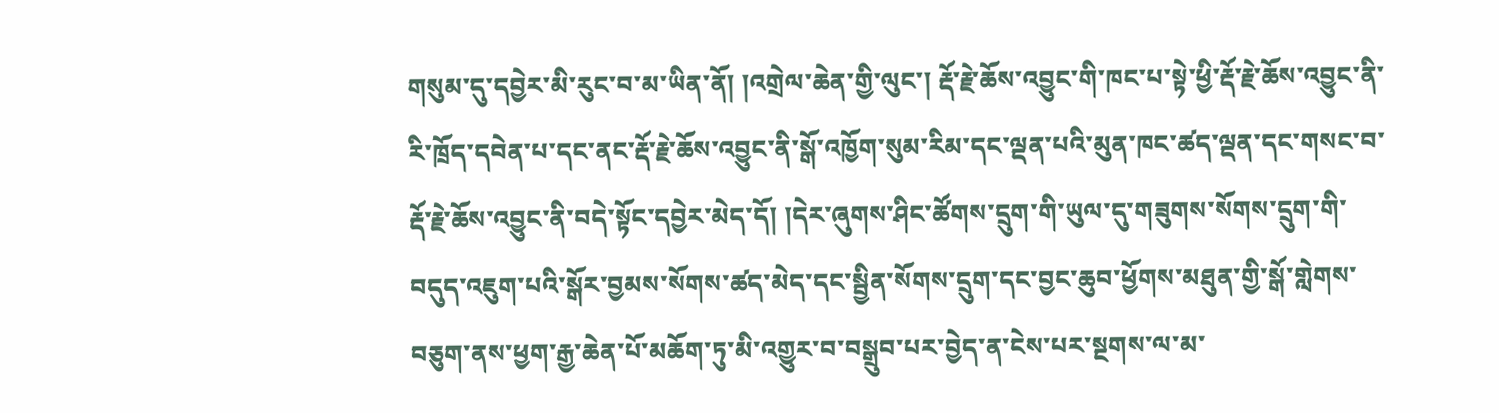གསུམ་དུ་དབྱེར་མི་རུང་བ་མ་ཡིན་ནོ། །འགྲེལ་ཆེན་གྱི་ལུང་། རྡོ་རྗེ་ཆོས་འབྱུང་གི་ཁང་པ་སྟེ་ཕྱི་རྡོ་རྗེ་ཆོས་འབྱུང་ནི་རི་ཁྲོད་དབེན་པ་དང་ནང་རྡོ་རྗེ་ཆོས་འབྱུང་ནི་སྒོ་འཁྱོག་སུམ་རིམ་དང་ལྡན་པའི་མུན་ཁང་ཚད་ལྡན་དང་གསང་བ་རྡོ་རྗེ་ཆོས་འབྱུང་ནི་བདེ་སྟོང་དབྱེར་མེད་དོ། །དེར་ཞུགས་ཤིང་ཚོགས་དྲུག་གི་ཡུལ་དུ་གཟུགས་སོགས་དྲུག་གི་བདུད་འཇུག་པའི་སྒོར་བྱམས་སོགས་ཚད་མེད་དང་སྦྱིན་སོགས་དྲུག་དང་བྱང་ཆུབ་ཕྱོགས་མཐུན་གྱི་སྒོ་གླེགས་བཅུག་ནས་ཕྱག་རྒྱ་ཆེན་པོ་མཆོག་ཏུ་མི་འགྱུར་བ་བསྒྲུབ་པར་བྱེད་ན་ངེས་པར་སྔགས་ལ་མ་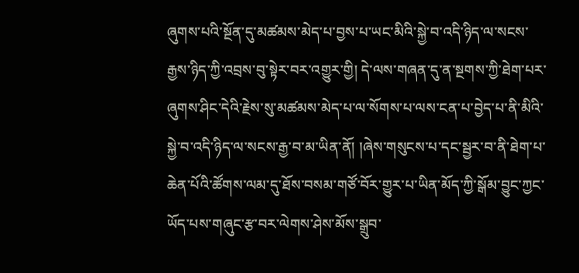ཞུགས་པའི་སྔོན་དུ་མཚམས་མེད་པ་བྱས་པ་ཡང་མིའི་སྐྱེ་བ་འདི་ཉིད་ལ་སངས་རྒྱས་ཉིད་ཀྱི་འབྲས་བུ་སྟེར་བར་འགྱུར་གྱི། དེ་ལས་གཞན་དུ་ན་སྔགས་ཀྱི་ཐེག་པར་ཞུགས་ཤིང་དེའི་རྗེས་སུ་མཚམས་མེད་པ་ལ་སོགས་པ་ལས་ངན་པ་བྱེད་པ་ནི་མིའི་སྐྱེ་བ་འདི་ཉིད་ལ་སངས་རྒྱ་བ་མ་ཡིན་ནོ། །ཞེས་གསུངས་པ་དང་སྦྱར་བ་ནི་ཐེག་པ་ཆེན་པོའི་ཚོགས་ལམ་དུ་ཐོས་བསམ་གཙོ་བོར་གྱུར་པ་ཡིན་མོད་ཀྱི་སྒོམ་བྱུང་ཀྱང་ཡོད་པས་གཞུང་རྩ་བར་ལེགས་ཤེས་མོས་སྒྲུབ་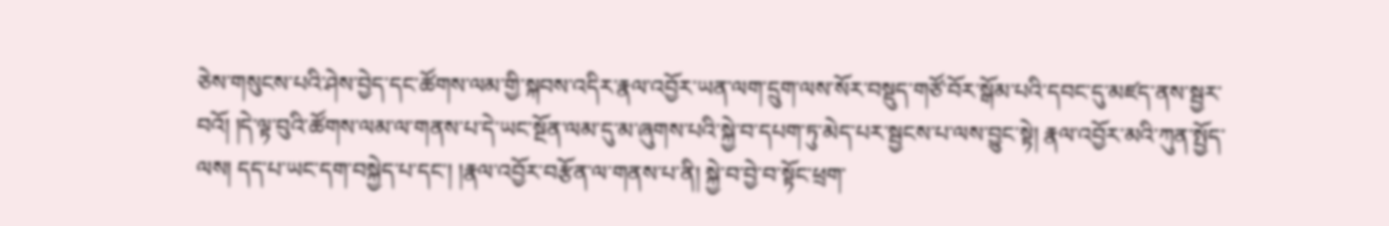ཅེས་གསུངས་པའི་ཤེས་བྱེད་དང་ཚོགས་ལམ་གྱི་སྐབས་འདིར་རྣལ་འབྱོར་ཡན་ལག་དྲུག་ལས་སོར་བསྡུད་གཙོ་བོར་སྒོམ་པའི་དབང་དུ་མཛད་ནས་སྦྱར་བའོ། །དེ་ལྟ་བུའི་ཚོགས་ལམ་ལ་གནས་པ་དེ་ཡང་སྔོན་ལམ་དུ་མ་ཞུགས་པའི་སྐྱེ་བ་དཔག་ཏུ་མེད་པར་སྦྱངས་པ་ལས་བྱུང་སྟེ། རྣལ་འབྱོར་མའི་ཀུན་སྤྱོད་ལས། དད་པ་ཡང་དག་བསྐྱེད་པ་དང་། །རྣལ་འབྱོར་བརྩོན་ལ་གནས་པ་ནི། སྐྱེ་བ་བྱེ་བ་སྟོང་ཕྲག་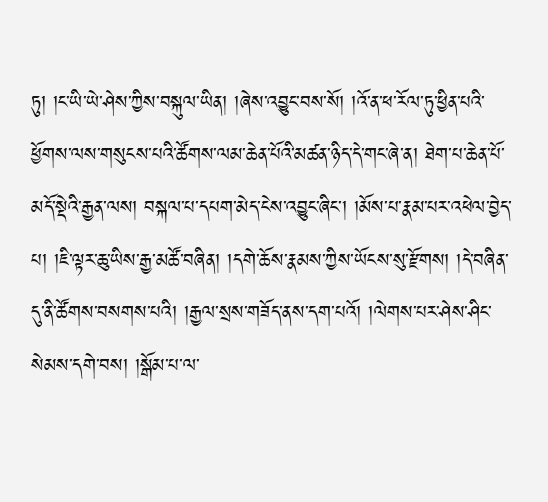ཏུ། །ང་ཡི་ཡེ་ཤེས་ཀྱིས་བསྐུལ་ཡིན། །ཞེས་འབྱུང་བས་སོ། །འོ་ན་ཕ་རོལ་ཏུ་ཕྱིན་པའི་ཕྱོགས་ལས་གསུངས་པའི་ཚོགས་ལམ་ཆེན་པོའི་མཚན་ཉིད་དེ་གང་ཞེ་ན། ཐེག་པ་ཆེན་པོ་མདོ་སྡེའི་རྒྱན་ལས། བསྐལ་པ་དཔག་མེད་ངེས་འབྱུང་ཞིང་། །མོས་པ་རྣམ་པར་འཕེལ་བྱེད་པ། །ཇི་ལྟར་ཆུ་ཡིས་རྒྱ་མཚོ་བཞིན། །དགེ་ཆོས་རྣམས་ཀྱིས་ཡོངས་སུ་རྫོགས། །དེ་བཞིན་དུ་ནི་ཚོགས་བསགས་པའི། །རྒྱལ་སྲས་གཟོད་ནས་དག་པའོ། །ལེགས་པར་ཤེས་ཤིང་སེམས་དགེ་བས། །སྒོམ་པ་ལ་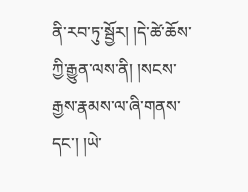ནི་རབ་ཏུ་སྦྱོར། །དེ་ཚེ་ཆོས་ཀྱི་རྒྱུན་ལས་ནི། །སངས་རྒྱས་རྣམས་ལ་ཞི་གནས་དང་། །ཡེ་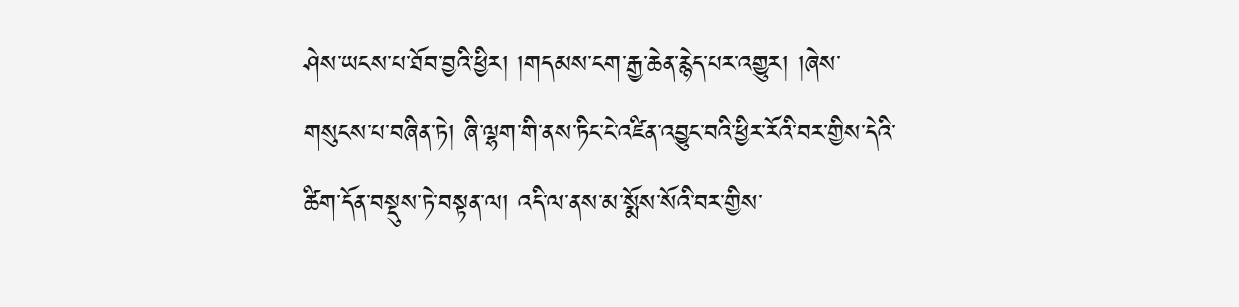ཤེས་ཡངས་པ་ཐོབ་བྱའི་ཕྱིར། །གདམས་ངག་རྒྱ་ཆེན་རྙེད་པར་འགྱུར། །ཞེས་གསུངས་པ་བཞིན་ཏེ། ཞི་ལྷག་གི་ནས་ཏིང་ངེ་འཛིན་འབྱུང་བའི་ཕྱིར་རོའི་བར་གྱིས་དེའི་ཚིག་དོན་བསྡུས་ཏེ་བསྟན་ལ། འདི་ལ་ནས་མ་སྨོས་སོའི་བར་གྱིས་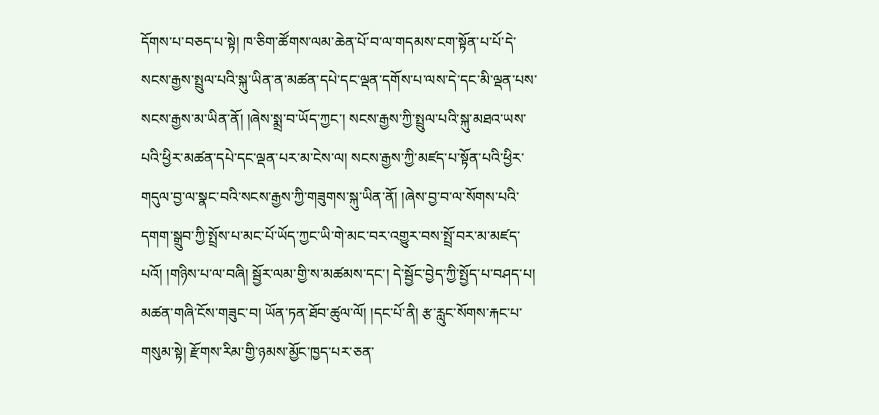དོགས་པ་བཅད་པ་སྟེ། ཁ་ཅིག་ཚོགས་ལམ་ཆེན་པོ་བ་ལ་གདམས་ངག་སྟོན་པ་པོ་དེ་སངས་རྒྱས་སྤྲུལ་པའི་སྐུ་ཡིན་ན་མཚན་དཔེ་དང་ལྡན་དགོས་པ་ལས་དེ་དང་མི་ལྡན་པས་སངས་རྒྱས་མ་ཡིན་ནོ། །ཞེས་སྨྲ་བ་ཡོད་ཀྱང་། སངས་རྒྱས་ཀྱི་སྤྲུལ་པའི་སྐུ་མཐའ་ཡས་པའི་ཕྱིར་མཚན་དཔེ་དང་ལྡན་པར་མ་ངེས་ལ། སངས་རྒྱས་ཀྱི་མཛད་པ་སྟོན་པའི་ཕྱིར་གདུལ་བྱ་ལ་སྣང་བའི་སངས་རྒྱས་ཀྱི་གཟུགས་སྐུ་ཡིན་ནོ། །ཞེས་བྱ་བ་ལ་སོགས་པའི་དགག་སྒྲུབ་ཀྱི་སྤྲོས་པ་མང་པོ་ཡོད་ཀྱང་ཡི་གེ་མང་བར་འགྱུར་བས་སྤྲོ་བར་མ་མཛད་པའོ། །གཉིས་པ་ལ་བཞི། སྦྱོར་ལམ་གྱི་ས་མཚམས་དང་། དེ་སྦྱོང་བྱེད་ཀྱི་སྤྱོད་པ་བཤད་པ། མཚན་གཞི་ངོས་གཟུང་བ། ཡོན་ཏན་ཐོབ་ཚུལ་ལོ། །དང་པོ་ནི། རྩ་རླུང་སོགས་རྐང་པ་གསུམ་སྟེ། རྫོགས་རིམ་གྱི་ཉམས་མྱོང་ཁྱད་པར་ཅན་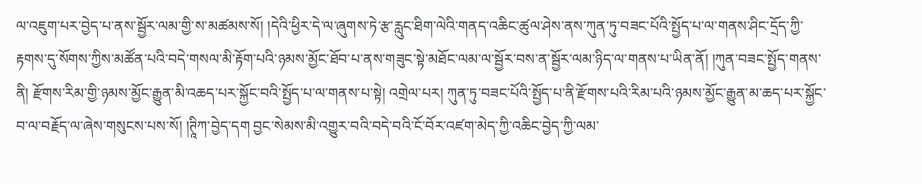ལ་འཇུག་པར་བྱེད་པ་ནས་སྦྱོར་ལམ་གྱི་ས་མཚམས་སོ། །དེའི་ཕྱིར་དེ་ལ་ཞུགས་ཏེ་རྩ་རླུང་ཐིག་ལེའི་གནད་འཆིང་ཚུལ་ཤེས་ནས་ཀུན་ཏུ་བཟང་པོའི་སྤྱོད་པ་ལ་གནས་ཤིང་དྲོད་ཀྱི་རྟགས་དུ་སོགས་ཀྱིས་མཚོན་པའི་བདེ་གསལ་མི་རྟོག་པའི་ཉམས་མྱོང་ཐོབ་པ་ནས་གཟུང་སྟེ་མཐོང་ལམ་ལ་སྦྱོར་བས་ན་སྦྱོར་ལམ་ཉིད་ལ་གནས་པ་ཡིན་ནོ། །ཀུན་བཟང་སྤྱོད་གནས་ནི། རྫོགས་རིམ་གྱི་ཉམས་མྱོང་རྒྱུན་མི་འཆད་པར་སྐྱོང་བའི་སྤྱོད་པ་ལ་གནས་པ་སྟེ། འགྲེལ་པར། ཀུན་ཏུ་བཟང་པོའི་སྤྱོད་པ་ནི་རྫོགས་པའི་རིམ་པའི་ཉམས་མྱོང་རྒྱུན་མ་ཆད་པར་སྐྱོང་བ་ལ་བརྗོད་ལ་ཞེས་གསུངས་པས་སོ། །ཊཱིཀ་བྱེད་དག བྱང་སེམས་མི་འགྱུར་བའི་བདེ་བའི་ངོ་བོར་འཛག་མེད་ཀྱི་འཆིང་བྱེད་ཀྱི་ལམ་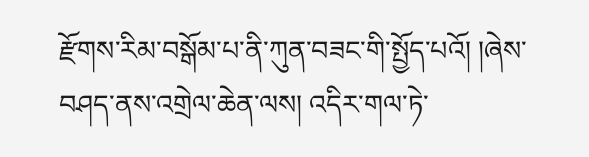རྫོགས་རིམ་བསྒོམ་པ་ནི་ཀུན་བཟང་གི་སྤྱོད་པའོ། །ཞེས་བཤད་ནས་འགྲེལ་ཆེན་ལས། འདིར་གལ་ཏེ་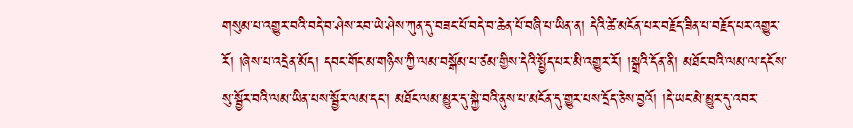གསུམ་པ་འགྱུར་བའི་བདེ་བ་ཤེས་རབ་ཡེ་ཤེས་ཀུན་དུ་བཟང་པོ་བདེ་བ་ཆེན་པོ་བཞི་པ་ཡིན་ན། དེའི་ཚེ་མངོན་པར་བརྗོད་ཟིན་པ་བརྗོད་པར་འགྱུར་རོ། །ཞེས་པ་འདྲེན་མོད། དབང་གོང་མ་གཉིས་ཀྱི་ལམ་བསྒོམ་པ་ཙམ་གྱིས་དེའི་སྤྱོད་པར་མི་འགྱུར་རོ། །སྒྲའི་དོན་ནི། མཐོང་བའི་ལམ་ལ་དངོས་སུ་སྦྱོར་བའི་ལམ་ཡིན་པས་སྦྱོར་ལམ་དང་། མཐོང་ལམ་མྱུར་དུ་སྐྱེ་བའི་ནུས་པ་མངོན་དུ་གྱུར་པས་དྲོད་ཅེས་བྱའོ། །དེ་ཡང་མེ་མྱུར་དུ་འབར་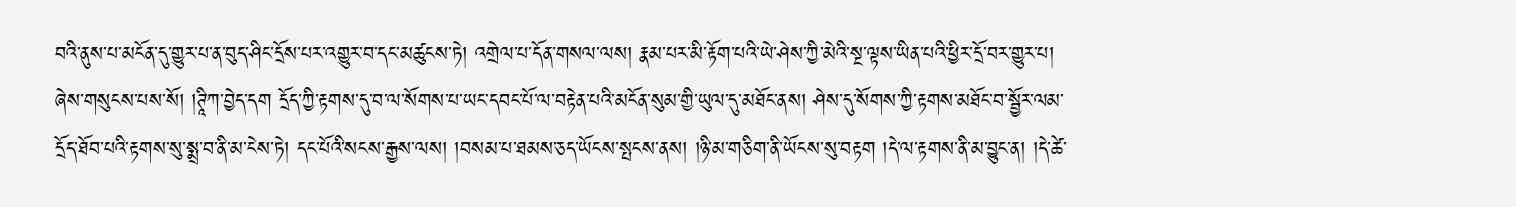བའི་ནུས་པ་མངོན་དུ་གྱུར་པ་ན་བུད་ཤིང་དྲོས་པར་འགྱུར་བ་དང་མཚུངས་ཏེ། འགྲེལ་པ་དོན་གསལ་ལས། རྣམ་པར་མི་རྟོག་པའི་ཡེ་ཤེས་ཀྱི་མེའི་སྔ་ལྟས་ཡིན་པའི་ཕྱིར་དྲོ་བར་གྱུར་པ། ཞེས་གསུངས་པས་སོ། །ཊཱིཀ་བྱེད་དག དྲོད་ཀྱི་རྟགས་དུ་བ་ལ་སོགས་པ་ཡང་དབང་པོ་ལ་བརྟེན་པའི་མངོན་སུམ་གྱི་ཡུལ་དུ་མཐོང་ནས། ཤེས་དུ་སོགས་ཀྱི་རྟགས་མཐོང་བ་སྦྱོར་ལམ་དྲོད་ཐོབ་པའི་རྟགས་སུ་སྨྲ་བ་ནི་མ་ངེས་ཏེ། དང་པོའི་སངས་རྒྱས་ལས། །བསམ་པ་ཐམས་ཅད་ཡོངས་སྤངས་ནས། །ཉི་མ་གཅིག་ནི་ཡོངས་སུ་བརྟག །དེ་ལ་རྟགས་ནི་མ་བྱུང་ན། །དེ་ཚེ་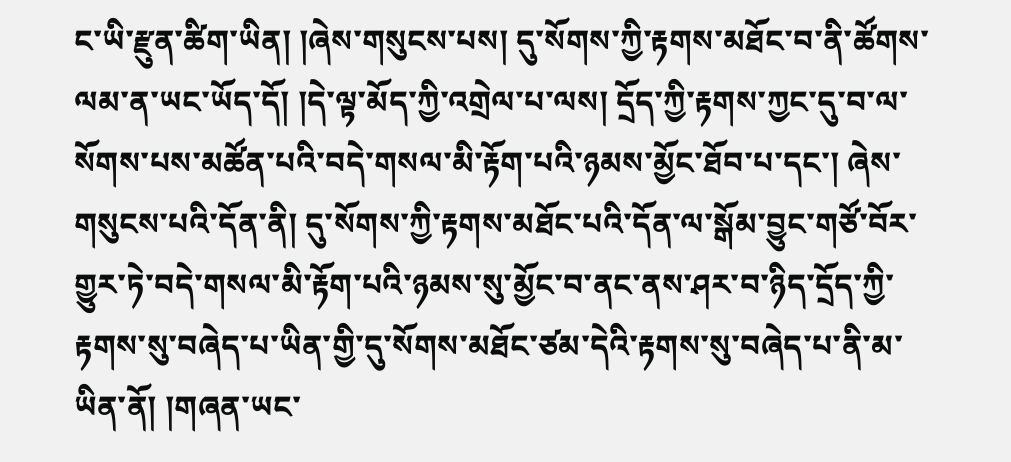ང་ཡི་རྫུན་ཚིག་ཡིན། །ཞེས་གསུངས་པས། དུ་སོགས་ཀྱི་རྟགས་མཐོང་བ་ནི་ཚོགས་ལམ་ན་ཡང་ཡོད་དོ། །དེ་ལྟ་མོད་ཀྱི་འགྲེལ་པ་ལས། དྲོད་ཀྱི་རྟགས་ཀྱང་དུ་བ་ལ་སོགས་པས་མཚོན་པའི་བདེ་གསལ་མི་རྟོག་པའི་ཉམས་མྱོང་ཐོབ་པ་དང་། ཞེས་གསུངས་པའི་དོན་ནི། དུ་སོགས་ཀྱི་རྟགས་མཐོང་པའི་དོན་ལ་སྒོམ་བྱུང་གཙོ་བོར་གྱུར་ཏེ་བདེ་གསལ་མི་རྟོག་པའི་ཉམས་སུ་མྱོང་བ་ནང་ནས་ཤར་བ་ཉིད་དྲོད་ཀྱི་རྟགས་སུ་བཞེད་པ་ཡིན་གྱི་དུ་སོགས་མཐོང་ཙམ་དེའི་རྟགས་སུ་བཞེད་པ་ནི་མ་ཡིན་ནོ། །གཞན་ཡང་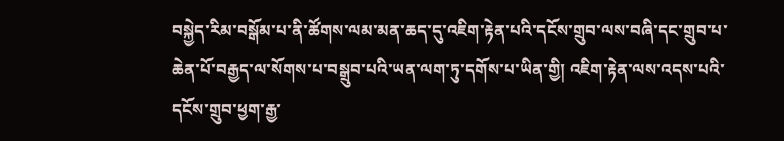བསྐྱེད་རིམ་བསྒོམ་པ་ནི་ཚོགས་ལམ་མན་ཆད་དུ་འཇིག་རྟེན་པའི་དངོས་གྲུབ་ལས་བཞི་དང་གྲུབ་པ་ཆེན་པོ་བརྒྱད་ལ་སོགས་པ་བསྒྲུབ་པའི་ཡན་ལག་ཏུ་དགོས་པ་ཡིན་གྱི། འཇིག་རྟེན་ལས་འདས་པའི་དངོས་གྲུབ་ཕྱག་རྒྱ་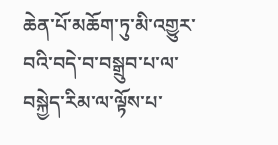ཆེན་པོ་མཆོག་ཏུ་མི་འགྱུར་བའི་བདེ་བ་བསྒྲུབ་པ་ལ་བསྐྱེད་རིམ་ལ་ལྟོས་པ་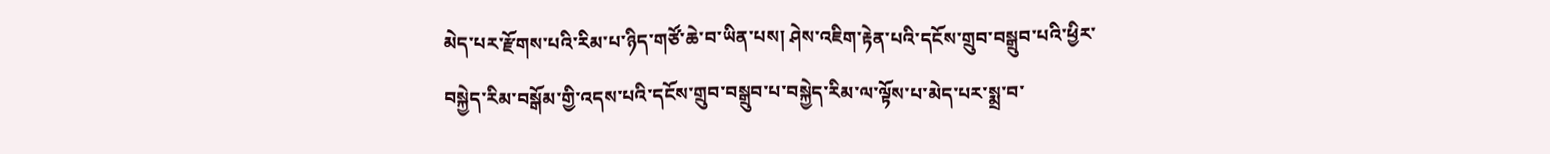མེད་པར་རྫོགས་པའི་རིམ་པ་ཉིད་གཙོ་ཆེ་བ་ཡིན་པས། ཤེས་འཇིག་རྟེན་པའི་དངོས་གྲུབ་བསྒྲུབ་པའི་ཕྱིར་བསྐྱེད་རིམ་བསྒོམ་གྱི་འདས་པའི་དངོས་གྲུབ་བསྒྲུབ་པ་བསྐྱེད་རིམ་ལ་ལྟོས་པ་མེད་པར་སྨྲ་བ་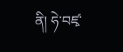ནི། ཧེ་བཛྭ་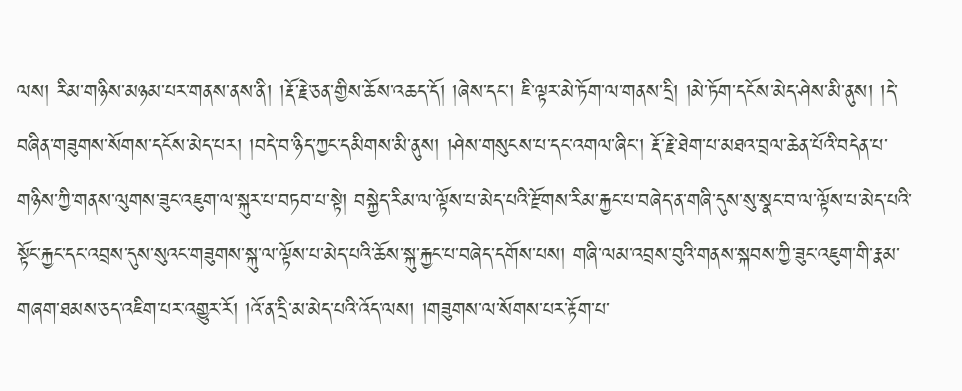ལས། རིམ་གཉིས་མཉམ་པར་གནས་ནས་ནི། །རྡོ་རྗེ་ཅན་གྱིས་ཆོས་འཆད་དོ། །ཞེས་དང་། ཇི་ལྟར་མེ་ཏོག་ལ་གནས་དྲི། །མེ་ཏོག་དངོས་མེད་ཤེས་མི་ནུས། །དེ་བཞིན་གཟུགས་སོགས་དངོས་མེད་པར། །བདེ་བ་ཉིད་ཀྱང་དམིགས་མི་ནུས། །ཤེས་གསུངས་པ་དང་འགལ་ཞིང་། རྡོ་རྗེ་ཐེག་པ་མཐའ་བྲལ་ཆེན་པོའི་བདེན་པ་གཉིས་ཀྱི་གནས་ལུགས་ཟུང་འཇུག་ལ་སྐུར་པ་བཏབ་པ་སྟེ། བསྐྱེད་རིམ་ལ་ལྟོས་པ་མེད་པའི་རྫོགས་རིམ་རྐྱང་པ་བཞེད་ན་གཞི་དུས་སུ་སྣང་བ་ལ་ལྟོས་པ་མེད་པའི་སྟོང་རྐྱང་དང་འབྲས་དུས་སུའང་གཟུགས་སྐུ་ལ་ལྟོས་པ་མེད་པའི་ཆོས་སྐུ་རྐྱང་པ་བཞེད་དགོས་པས། གཞི་ལམ་འབྲས་བུའི་གནས་སྐབས་ཀྱི་ཟུང་འཇུག་གི་རྣམ་གཞག་ཐམས་ཅད་འཇིག་པར་འགྱུར་རོ། །འོ་ན་དྲི་མ་མེད་པའི་འོད་ལས། །གཟུགས་ལ་སོགས་པར་རྟོག་པ་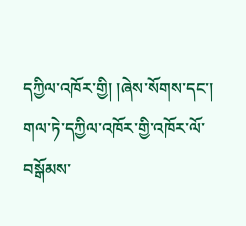དཀྱིལ་འཁོར་གྱི། །ཞེས་སོགས་དང་། གལ་ཏེ་དཀྱིལ་འཁོར་གྱི་འཁོར་ལོ་བསྒོམས་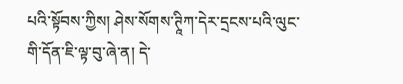པའི་སྟོབས་ཀྱིས། ཤེས་སོགས་ཊཱིཀ་དེར་དྲངས་པའི་ལུང་གི་དོན་ཇི་ལྟ་བུ་ཞེ་ན། དེ་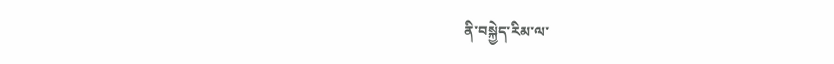ནི་བསྐྱེད་རིམ་ལ་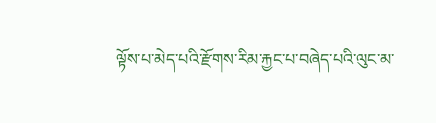ལྟོས་པ་མེད་པའི་རྫོགས་རིམ་རྐྱང་པ་བཞེད་པའི་ལུང་མ་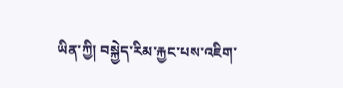ཡིན་ཀྱི། བསྐྱེད་རིམ་རྐྱང་པས་འཇིག་